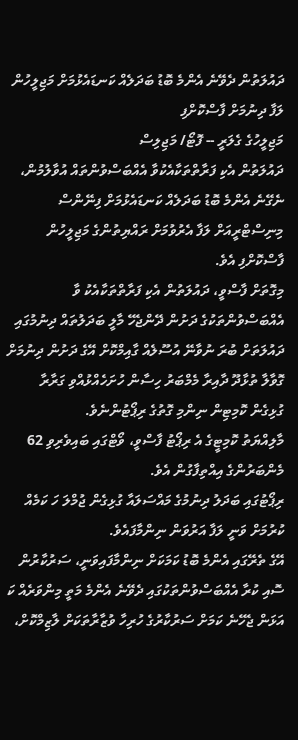ދައުލަތުން ދެވޭނެ އެންމެ ބޮޑު ބަދަލެއް ކަނޑައެޅުމަށް މަޖިލީހުން ލަފާ ދިނުމަށް ފާސްކޮށްފި
މަޖިލީހުގެ ގެލަރީ -- ފޮޓޯ/ މަޖިލިސް
ދައުލަތުން އެކި ފަރާތްތަކާއެކުވާ އެއްބަސްވުންތައް އުވާލުމުން، ނެގޭނެ އެންމެ ބޮޑު ބަދަލެއް ކަނޑައެޅުމަށް ފިނޭންސް މިނިސްޓްރީއަށް ލަފާ އެރުވުމަށް ރައްޔިތުންގެ މަޖިލީހުން ފާސްކޮށްފި އެވެ.
މިގޮތަށް ފާސްވީ، ދައުލަތުން އެކި ފަރާތްތަކާއެކު ވާ އެއްބަސްވުންތަކުގެ ދަށުން ދޭންޖެހޭ މާލީ ބަދަލުތައް ދިނުމުގައި ދައުލަތަށް ބުރަ ނުވާނޭ އުސޫލެއް ގާއިމްކޮށް އޭގެ ދަށުން ދިނުމަށް ގޮވާލާ ތުޅާދޫ ދާއިރާ މެމްބަރު ހިސާން ހުށަހެއްޅުއްވި ގަރާރާ ގުޅިގެން ކޮމިޓިން ނިންމި ގޮތުގެ ރިޕޯޓުންނެވެ.
މާލިއްޔަތު ކޮމިޓީގެ އެ ރިޕޯޓު ފާސްވީ، ވޯޓްގައި ބައިވެރިވި 62 މެންބަރުންގެ އިއްތިފާގުން އެވެ.
ރިޕޯޓުގައި ބަދަލު ދިނުމުގެ މައްސަލައާ ގުޅިގެން ޖުމްލަ ހަ ކަމެއް ކުރުމަށް ވަނީ ލަފާ އަރުވަން ނިންމާފައެވެ.
އޭގެ ތެރޭގައި އެންމެ ބޮޑު ކަމަކަށް ނިންމާފައިވަނީ، ސަރުކާރުން ސޮއި ކުރާ އެއްބަސްވުންތަކުގައި ދެވޭނެ އެންމެ މަތީ މިންވަރެއް ކަ އަޅަން ޖެހޭނެ ކަމަށް ސަރުކާރުގެ ހުރިހާ ވުޒާރާތަކަށް ލާޒިމްކޮށް،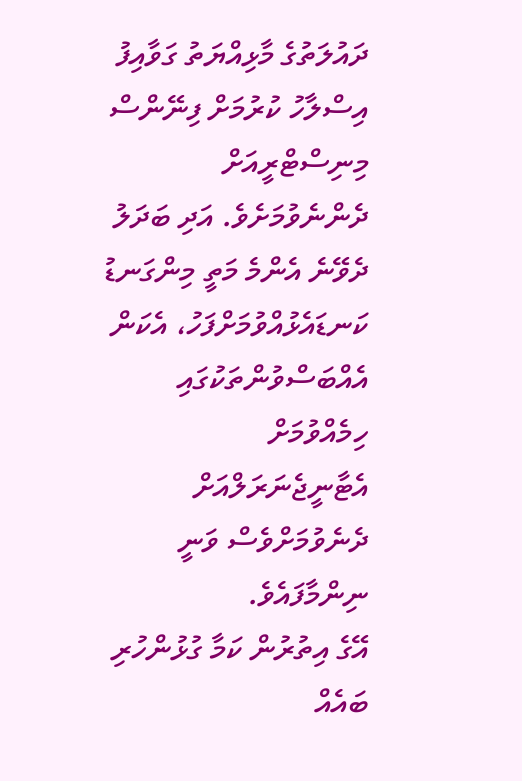ދައުލަތުގެ މާޅިއްޔަތު ގަވާއިފު އިސްލާހު ކުރުމަށް ފިނޭންސް މިނިސްޓްރީއަށް ދެންނެވުމަށެވެ. އަދި ބަދަލު ދެވޭނެ އެންމެ މަތީ މިންގަނޑު ކަނޑައެޅުއްވުމަށްފަހު، އެކަން އެއްބަސްވުންތަކުގައި ހިމެއްވުމަށް އެޓާނީޖެނަރަލްއަށް ދެނެވުމަށްވެސް ވަނީ ނިންމާފައެވެ.
އޭގެ އިތުރުން ކަމާ ގުޅުންހުރި ބައެއް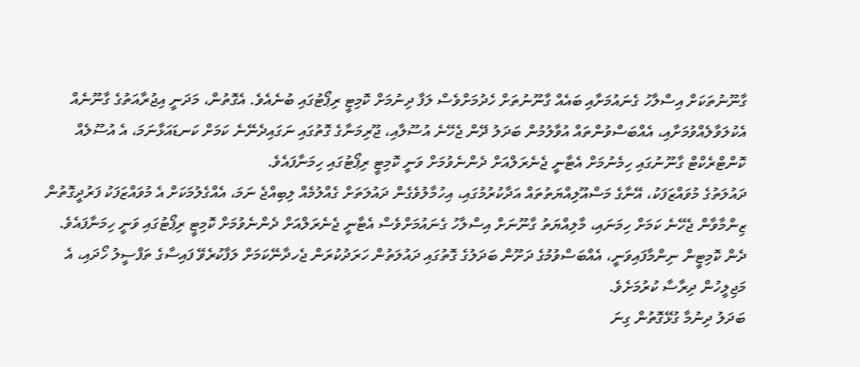ގާނޫނުތަކަށް އިސްލާހު ގެނައުމަށާއި ބައެއް ގާނޫނުތަށް ހެދުމަށްވެސް ލަފާ ދިނުމަށް ކޮމިޓީ ރިޕޯޓުގައި ބުނެއެވެ. އެގޮތުން، މަދަނީ އިޖުރާއަތުގެ ގާނޫނެއް އެކުލަވާލެއްވުމަށާއި، އެއްބަސްވުންތައް އުވާލުމުން ބަދަލު ދޭން ޖެހޭނެ އުސޫލާއި، ޖޫރިމަނާގެ ގޮތުގައި ނަގައިދެނޭނެ ކަމަށް ކަނޑައަޅާނަމަ، އެ އުސޫލެއް ކޮންޓްރެކްޓް ގާނޫނުގައި ހިމެނުމަށް އެޓާނީ ޖެނެރަލްއަށް ދެންނެވުމަށް ވަނީ ކޮމިޓީ ރިޕޯޓުގައި ހިމަނާފައެވެ.
ދައުލަތުގެ މުވައްޒަފަކު، އޭނާގެ މަސްއޫލިއްޔަތުތައް އަދާކުރުމުގައި، އިހުމާލުވެގެން ދައުލަތަށް ގެއްލުމެއް ލިބިއްޖެ ނަމަ، އެއްގެލުމަކަށް އެ މުވައްޒަފަކު ފަރުދީގޮތުން ޒިންމާވާން ޖެހޭނެ ކަމަށް ހިމަނައި، މާލިއްޔަތު ގާނޫނަށް އިސްލާހު ގެނައުމަށްވެސް އެޓާނީ ޖެނެރަލްއަށް ދެންނެވުމަށް ކޮމިޓީ ރިޕޯޓުގައި ވަނީ ހިމަނާފައެވެ.
ދެން ކޮމިޓީން ނިންމާފައިވަނީ، އެއްބަސްވުމުގެ ދަށޫން ބަދަލުގެ ގޮތުގައި ދައުލަތުން ހަރަދުކުރަން ޖެހދާނޭކަމަށް ލަފާކުރެވޭ ފައިސާގެ ތަފްސީލު ހޯދައި، އެ މަޖިލީހުން ދިރާސާ ކުރުމަށެވެ.
ބަދަލު ދިނުމާ ގުޅޭގޮތުން ގިނަ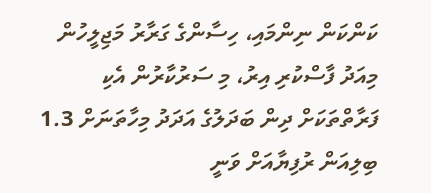ކަންކަން ނިންމައި، ހިސާންގެ ގަރާރު މަޖިލީހުން މިއަދު ފާސްކުރި އިރު، މި ސަރުކާރުން އެކި ފަރާތްތަކަށް ދިން ބަދަލުގެ އަދަދު މިހާތަނަށް 1.3 ބިލިއަން ރުފިޔާއަށް ވަނީ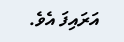އަރައިފަ އެވެ.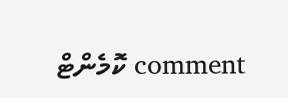comment ކޮމެންޓް